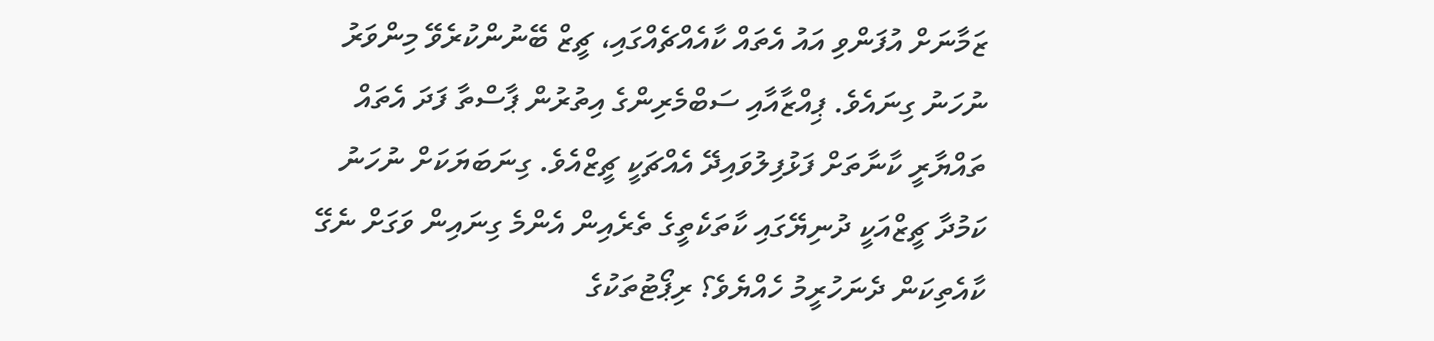ޒަމާނަށް އުފަންވި އައު އެތައް ކާއެއްޗެއްގައި، ޗީޒް ބޭނުންކުރެވޭ މިންވަރު ނުހަނު ގިނައެވެ. ޕިއްޒާއާއި ސަބްމެރިންގެ އިތުރުން ޕާސްތާ ފަދަ އެތައް ތައްޔާރީ ކާނާތަށް ފަޅުފިލުވައިދޭ އެއްޗަކީ ޗީޒްއެވެ. ގިނަބަޔަކަށް ނުހަނު ކަމުދާ ޗީޒްއަކީ ދުނިޔޭގައި ކާތަކެތީގެ ތެރެއިން އެންމެ ގިނައިން ވަގަށް ނެގޭ ކާއެތިކަން ދެނަހުރީމު ހެއްޔެވެ؟ ރިޕޯޓުތަކުގެ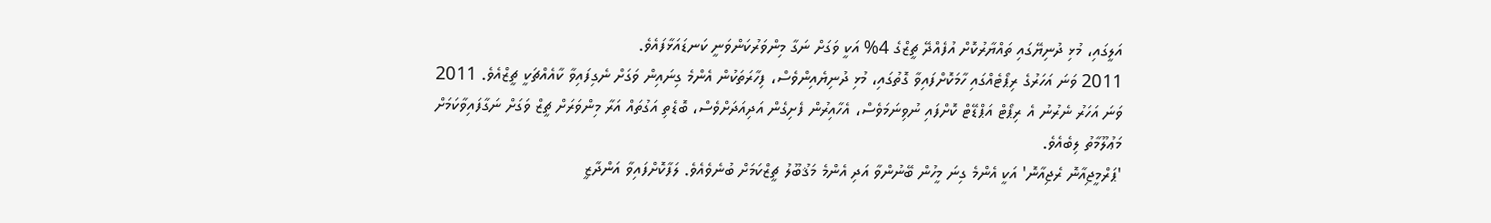އަލީގައި، މުޅި ދުނިޔޭގައި ތައްޔާރުކޮށް އުފެއްދޭ ޗީޒްގެ 4% އަކީ ވަގަށް ނަގާ މިންވަރުކަންވަނީ ކަނޑައަޅާފައެވެ.
2011 ވަނަ އަހަރުގެ ރިޕޯޓެއްގައި ހާމަކޮށްފައިވާ ގޮތުގައި، މުޅި ދުނިޔެއިންވެސް، ފިހާރަތަކުން އެންމެ ގިނައިން ވަގަށް ނެގިފައިވާ ކާއެއްޗަކީ ޗީޒްއެވެ. 2011 ވަނަ އަހަރު ނެރުނު އެ ރިޕޯޓް އަޕްޑޭޓް ކޮށްފައި ނުވިނަމަވެސް، އެހާއިރުން ފެށިގެން އަދިއަދަށްވެސް، ބޮޑެތި އަގުތައް އަރާ މިންވަރަށް ޗީޒް ވަގަށް ނަގާފައިވާކަމަށް މަޢުލޫމާތު ލިބެއެވެ.
'ޕަރްމީޖިއާނޮ ރެޖިއާނޮ' އަކީ އެންމެ ގިނަ މީހުން ބޭނުންވާ އަދި އެންމެ މަޤުބޫލު ޗީޒްކަމަށް ބުނެވެއެވެ. ލަފާކޮށްފައިވާ އަންދާޒީ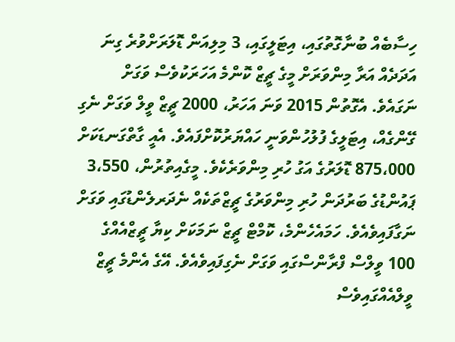ހިސާބެއް ބުނާގޮތުގައި، އިޓަލީގައި، 3 މިލިއަން ޑޮލަރަށްވުރެ ގިނަ އަދަދެއް އަރާ މިންވަރަށް މީގެ ޗީޒް ކޮންމެ އަހަރަކުވެސް ވަގަށް ނަގައެވެ. އެގޮތުން 2015 ވަނަ އަހަރު، 2000 ޗީޒް ވީލް ވަގަށް ނެގި ގޭންގެއް، އިޓަލީގެ ފުލުހުންވަނީ ހައްޔަރުކޮށްފައެވެ. އެއީ ގާތްގަނޑަކަށް 875،000 ޑޮލަރުގެ އަގު ހުރި މިންވަރެކެވެ. މީގެއިތުރުން، 3،550 ޕައުންޑުގެ ބަރުދަން ހުރި މިންވަރުގެ ޗީޒްތަކެއް ނެދަރލެންޑުގައި ވަގަށް ނަގާފައިވެއެވެ. ހަމައެހެންމެ، ކޮމްޓް ޗީޒް ނަމަކަށް ކިޔާ ޗީޒްއެއްގެ 100 ވީލްސް ފްރާންސްގައި ވަގަށް ނެގިފައިވެއެވެ. އޭގެ އެންމެ ޗީޒް ވީލްއެއްގައިވެސް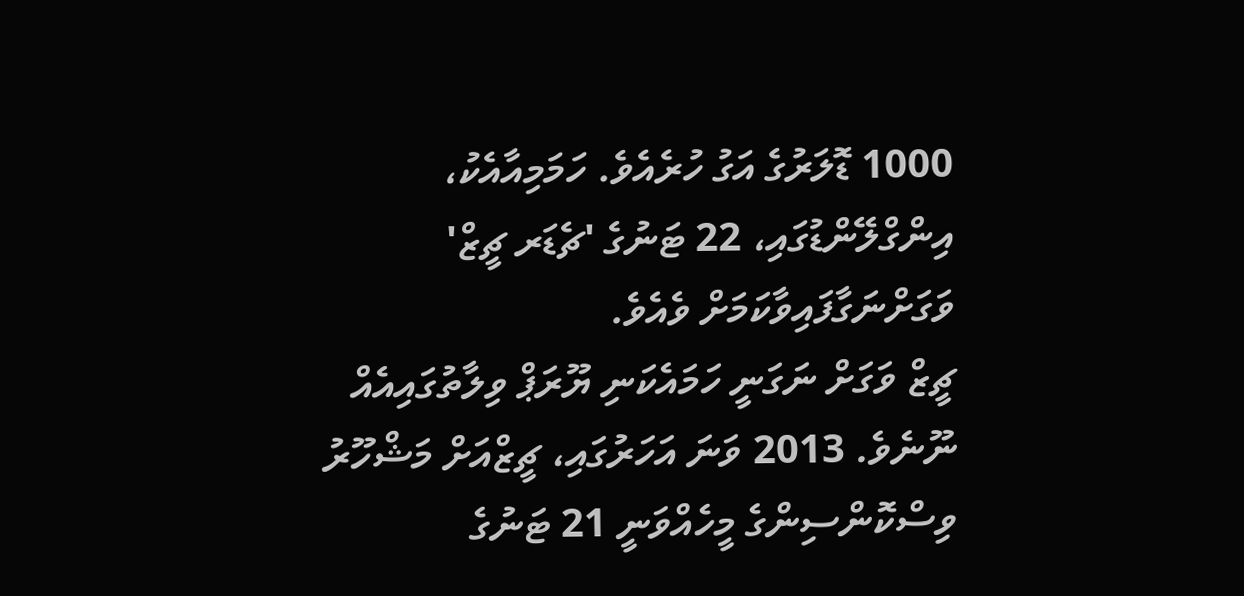1000 ޑޮލަރުގެ އަގު ހުރެއެވެ. ހަމަމިއާއެކު، އިންގްލޭންޑުގައި، 22 ޓަނުގެ 'ޗެޑަރ ޗީޒް' ވަގަށްނަގާފައިވާކަމަށް ވެއެވެ.
ޗީޒް ވަގަށް ނަގަނީ ހަމައެކަނި ޔޫރަޕް ވިލާތުގައިއެއް ނޫނެވެ. 2013 ވަނަ އަހަރުގައި، ޗީޒްއަށް މަޝްހޫރު ވިސްކޮންސިންގެ މީހެއްވަނީ 21 ޓަނުގެ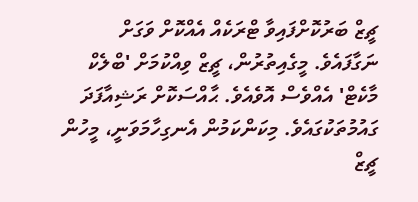ޗީޒް ބަރުކޮށްފައިވާ ޓްރަކެއް އެއްކޮށް ވަގަށް ނަގާފައެވެ. މީގެއިތުރުން، ޗީޒް ވިއްކުމަށް 'ބްލެކް މާކެޓް' އެއްވެސް އޮވެއެވެ. ޙާއްސަކޮށް ރަޝިއާފަދަ ގައުމުތަކުގައެވެ. މިކަންކަމުން އެނގިހާމަވަނީ، މީހުން ޗީޒް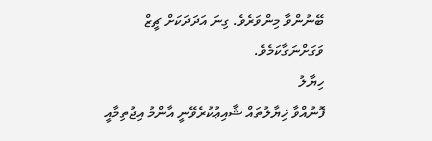ބޭނުންވާ މިންވަރެވެ. ގިނަ އަދަދަކަށް ޗީޒް ވަގަށްނަގާކަމެވެ.
ހިޔާލު
ފޮނުއްވާ ޚިޔާލުތައް ޝާއިޢުކުރެވޭނީ އާންމު އިޖުތިމާއީ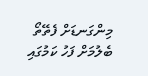މިންގަނޑަށް ފެތޭތޯ ބެލުމަށް ފަހު ކަމުގައި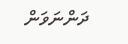ދަންނަވަން